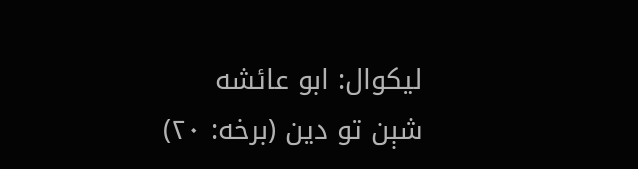لیکوال: ابو عائشه
شېن تو دین (برخه: ۲۰)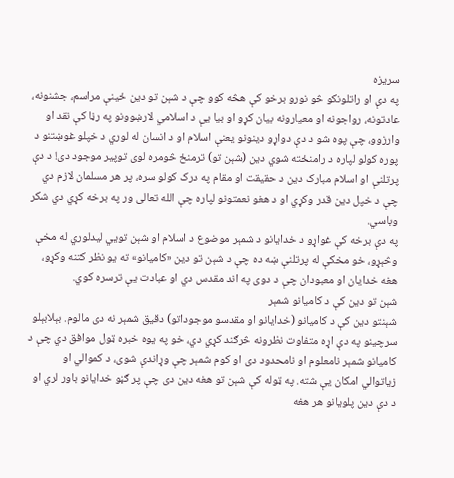سریزه
په دې او راتلونکو څو نورو برخو کې هڅه کوو چې د شېن تو دین ځینې مراسم، جشنونه، عادتونه، رواجونه او معیارونه بیان کړو او بیا یې د اسلامي لارښوونو په رڼا کې نقد او وارزوو، چې پوه شو د دې دواړو دینونو یعنې اسلام او د انسان له لوري د خپلو غوښتنو د پوره کولو لپاره د رامنځته شوي دین (شېن تو) ترمنځ څومره لوی توپیر موجود دی! د دې پرتلنې او اسلام مبارک دین د حقیقت او مقام په درک کولو سره، پر هر مسلمان لازم دي چې د خپل دين قدر وکړي او د هغو نعمتونو لپاره چې الله تعالی ور په برخه کړي دي شکر وباسي.
په دې برخه کې غواړو د خدایانو د شمېر موضوع د اسلام او شېن تويي لیدلوري له مخې وڅېړو، خو مخکې له پرتلنې ښه ده چې د شېن تو دین «کاميانو» ته یو نظر کتنه وکړو، هغه خدایان او معبودان چې د دوی په اند مقدس دي او عبادت یې ترسره کوي.
شېن تو دین کې د کاميانو شمېر
شېنتو دین کې د کاميانو (خدایانو او مقدسو موجوداتو) دقیق شمېر نه دی مالوم. بېلابېلو سرچینو په دې اړه متفاوت نظرونه څرګند کړي دي، خو په یوه خبره ټول موافق دي چې د کاميانو شمېر نامعلوم او نامحدود دی او کوم شمېر چې وړاندې شوی، د کموالي او زیاتوالي امکان یې شته. په ټوله کې شېن تو هغه دین دی چې پر ګڼو خدایانو باور لري او د دې دین پلویانو هر هغه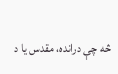څه چې درانده، مقدس یا د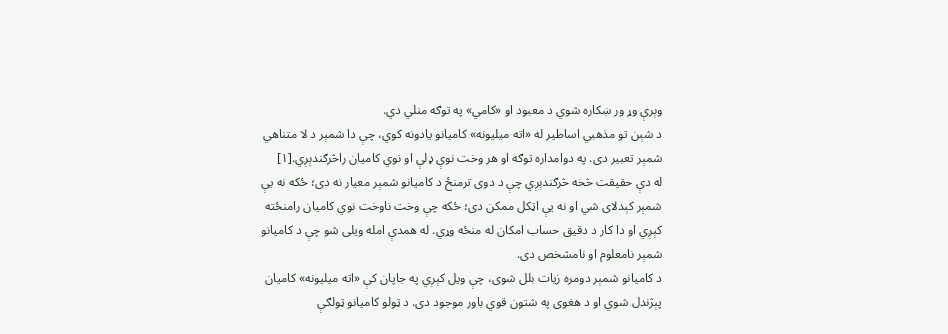وېرې وړ ور ښکاره شوي د معبود او «کامي» په توګه منلي دي.
د شېن تو مذهبي اساطیر له «اته میلیونه» کاميانو یادونه کوي، چې دا شمېر د لا متناهي شمېر تعبیر دی. په دوامداره توګه او هر وخت نوې ډلې او نوي کاميان راڅرګندېږي.[۱]
له دې حقیقت څخه څرګندېږي چې د دوی ترمنځ د کاميانو شمېر معیار نه دی؛ ځکه نه یې شمېر کېدلای شي او نه یې اټکل ممکن دی؛ ځکه چې وخت ناوخت نوي کاميان رامنځته کېږي او دا کار د دقیق حساب امکان له منځه وړي. له همدې امله ویلی شو چې د کاميانو شمېر نامعلوم او نامشخص دی.
د کاميانو شمېر دومره زیات بلل شوی، چې ویل کېږي په جاپان کې «اته میلیونه» کاميان پېژندل شوي او د هغوی په شتون قوي باور موجود دی. د ټولو کاميانو ټولګې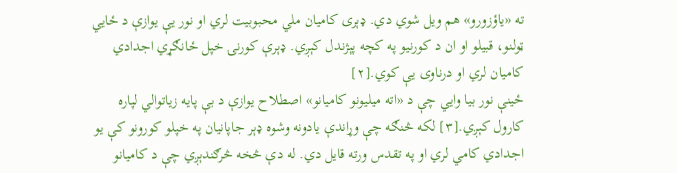ته «یاؤزورو» هم ویل شوي دي. ډېری کاميان ملي محبوبیت لري او نور یې یوازې د ځايي ټولنو، قبیلو او ان د کورنیو په کچه پېژندل کېږي. ډېرې کورنۍ خپل ځانګړي اجدادي کاميان لري او درناوی یې کوي.[۲]
ځینې نور بیا وایي چې د «اته میلیونو کاميانو» اصطلاح یوازې د بې پایه زیاتوالي لپاره کارول کېږي.[۳] لکه څنګه چې وړاندې یادونه وشوه ډېر جاپانیان په خپلو کورونو کې یو اجدادي کامي لري او په تقدس ورته قایل دي. له دې څخه څرګندېږي چې د کاميانو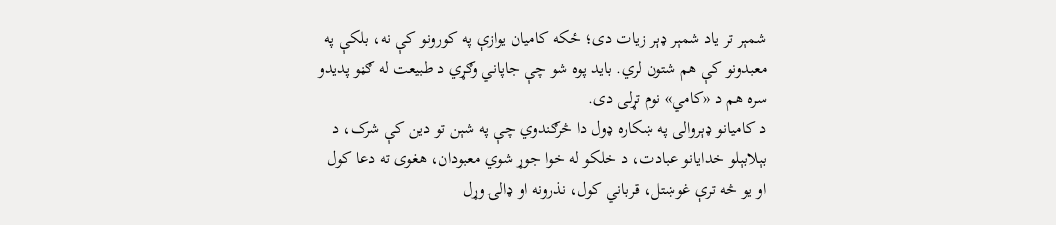شمېر تر یاد شمېر ډېر زیات دی؛ ځکه کاميان یوازې په کورونو کې نه، بلکې په معبدونو کې هم شتون لري. باید پوه شو چې جاپاني وګړي د طبیعت له ګڼو پدیدو سره هم د «کامي» نوم تړلی دی.
د کاميانو ډېروالی په ښکاره ډول دا څرګندوي چې په شېن تو دین کې شرک، د بېلابېلو خدایانو عبادت، د خلکو له خوا جوړ شوي معبودان، هغوی ته دعا کول او یو څه ترې غوښتل، قرباني کول، نذرونه او ډالۍ وړل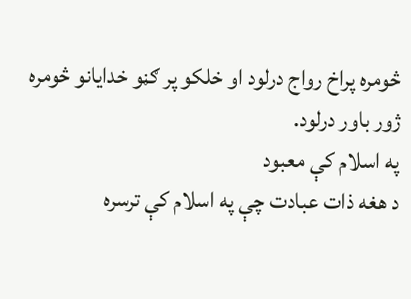څومره پراخ رواج درلود او خلکو پر ګڼو خدایانو څومره ژور باور درلود.
په اسلام کې معبود
د هغه ذات عبادت چې په اسلام کې ترسره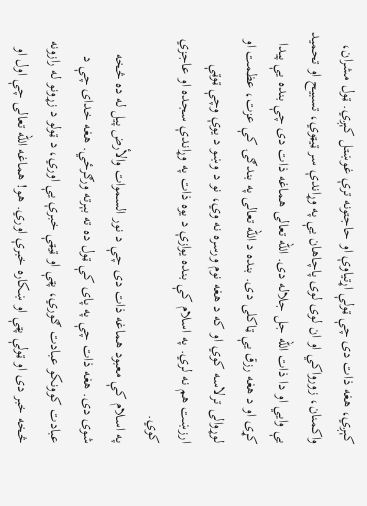کېږي، هغه ذات دی چې ټولې اړتیاوې او حاجتونه ترې غوښتل کېږي. ټول مشران، واکمنان، زورواکي او ان لوی لوی پاچاهان یې په وړاندې سر ټیټوي، تسبیح او تحمید یې وايي او دا ذات الله جل جلاله دی. الله تعالی هماغه ذات دی چې بنده یې پیدا کړی او د هغه رزق یې ټاکلی دی. بنده د الله تعالی په بندګۍ کې عزت، عظمت او لوړوالی ترلاسه کوي او که د هغه نوم ورسره نه وي، نو د وښو د یوې وچې ټوټې ارزښت هم نه لري. په اسلام کې بنده یوازې د یوه ذات په وړاندې سجده او عاجزي کوي.
په اسلام کې معبود هماغه ذات دی چې د نور السموات والأرض پیل له ده څخه شوی دی. هغه ذات چې په پای کې ټول ده ته بېرته ورګرځي. هغه خدای چې د عبادت کوونکو عبادت ګوري، پټې او ټیټې خبرې یې اوري، د ټولو د زړونو له رازونه څخه خبر دی او ټولې پټې او ښکاره خبرې اوري. هو! هماغه الله تعالی چې اول او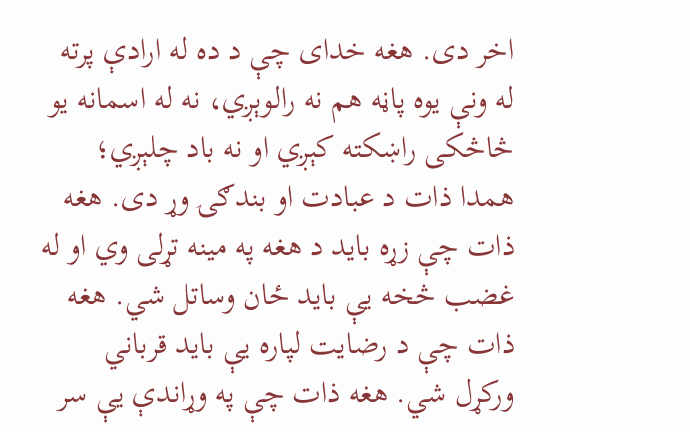اخر دی. هغه خداى چې د ده له ارادې پرته له ونې یوه پاڼه هم نه رالوېږي، نه له اسمانه یو څاڅکی راښکته کېږي او نه باد چلېږي؛ همدا ذات د عبادت او بندګۍ وړ دی. هغه ذات چې زړه باید د هغه په مینه تړلی وي او له غضب څخه یې باید ځان وساتل شي. هغه ذات چې د رضایت لپاره یې باید قرباني ورکړل شي. هغه ذات چې په وړاندې یې سر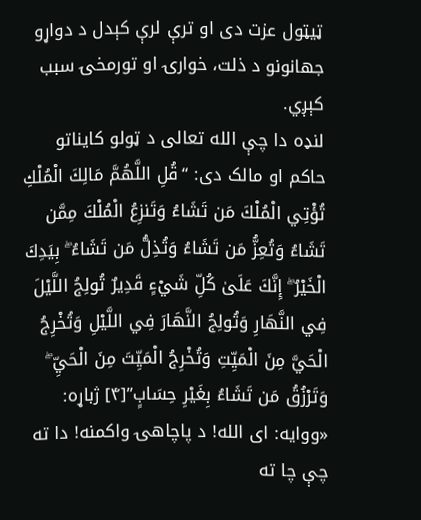ټیټول عزت دی او ترې لرې کېدل د دواړو جهانونو د ذلت، خوارۍ او تورمخۍ سبب کېږي.
لنډه دا چې الله تعالی د ټولو کایناتو حاکم او مالک دی: “قُلِ اللَّهُمَّ مَالِكَ الْمُلْكِ تُؤْتِي الْمُلْكَ مَن تَشَاءُ وَتَنزِعُ الْمُلْكَ مِمَّن تَشَاءُ وَتُعِزُّ مَن تَشَاءُ وَتُذِلُّ مَن تَشَاءُ ۖ بِيَدِكَ الْخَيْرُ ۖ إِنَّكَ عَلَىٰ كُلِّ شَيْءٍ قَدِيرٌ تُولِجُ اللَّيْلَ فِي النَّهَارِ وَتُولِجُ النَّهَارَ فِي اللَّيْلِ وَتُخْرِجُ الْحَيَّ مِنَ الْمَيِّتِ وَتُخْرِجُ الْمَيِّتَ مِنَ الْحَيِّ ۖ وَتَرْزُقُ مَن تَشَاءُ بِغَيْرِ حِسَابٍ”[۴] ژباړه: «ووايه: ای الله! د پاچاهۍ واكمنه! دا ته چې چا ته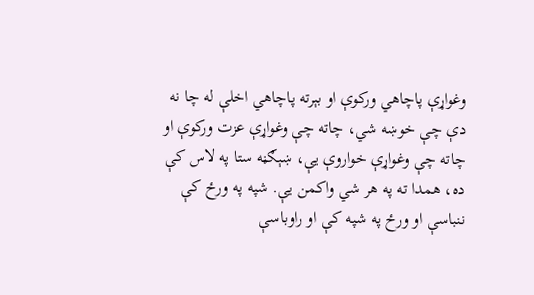وغواړې پاچاهي وركوې او بېرته پاچاهي اخلې له چا نه دې چې خوښه شي، چاته چې وغواړې عزت وركوې او چاته چې وغواړې خواروې يې، ښېګڼه ستا په لاس كې ده، همدا ته په هر شي واکمن يې. شپه په ورځ كې ننباسې او ورځ په شپه كې او راوباسې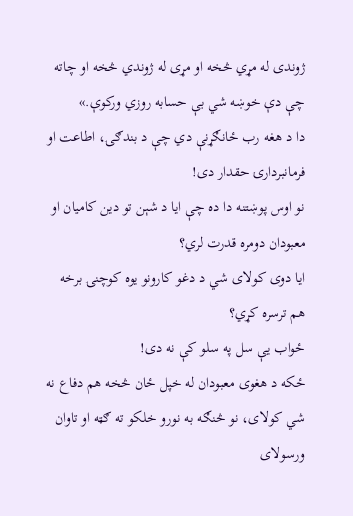ژوندی له مړي څخه او مړی له ژوندي څخه او چاته چې دې خوښه شي بې حسابه روزي وركوې.»
دا د هغه رب ځانګړنې دي چې د بندګۍ، اطاعت او فرمانبردارۍ حقدار دی!
نو اوس پوښتنه دا ده چې ایا د شېن تو دین کامیان او معبودان دومره قدرت لري؟
ایا دوی کولای شي د دغو کارونو یوه کوچنۍ برخه هم ترسره کړي؟
ځواب یې سل په سلو کې نه دی!
ځکه د هغوی معبودان له خپل ځان څخه هم دفاع نه شي کولای، نو څنګه به نورو خلکو ته ګټه او تاوان ورسولای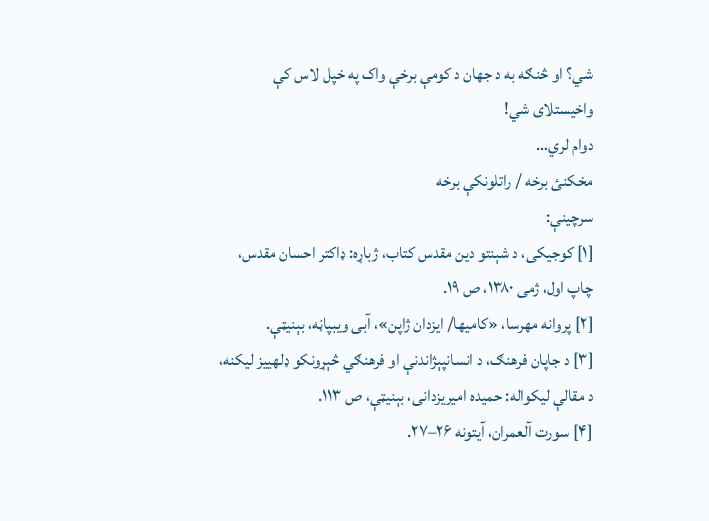شي؟ او څنګه به د جهان د کومې برخې واک په خپل لاس کې واخیستلای شي!
دوام لري…
مخکنئ برخه / راتلونکې برخه
سرچینې:
[۱] کوجیکی، د شېنتو دین مقدس کتاب، ژباړه: ډاکتر احسان مقدس، چاپ اول، ژمی ۱۳۸۰، ص ۱۹.
[۲] پروانه مهرسا، «کاميها/ ایزدان ژاپن»، آبی ویبپاڼه، بېنیټې.
[۳] د جاپان فرهنګ، د انسانپېژاندنې او فرهنګي څېړونکو ډلهییز لیکنه، د مقالې لیکواله: حمیده امیریزدانی، بېنیټې، ص ۱۱۳.
[۴] سورت آلعمران، آیتونه ۲۶–۲۷.